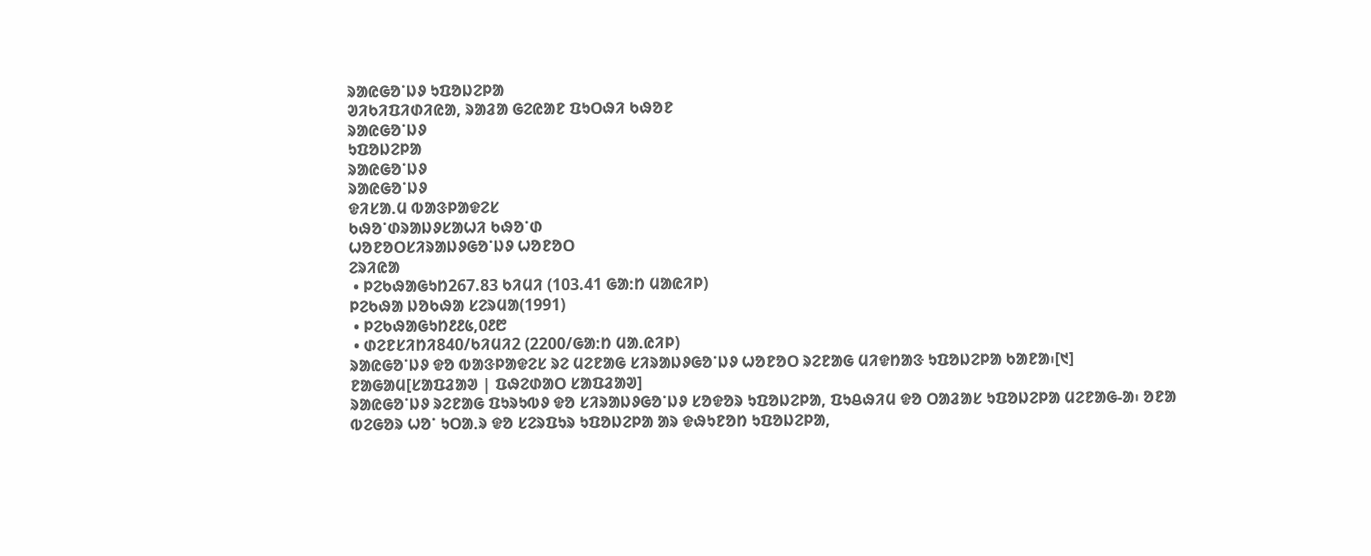ᱨᱟᱭᱜᱚᱸᱡᱽ ᱩᱯᱚᱡᱮᱞᱟ
ᱣᱤᱠᱤᱯᱤᱰᱤᱭᱟ, ᱨᱟᱲᱟ ᱜᱮᱭᱟᱱ ᱯᱩᱛᱷᱤ ᱠᱷᱚᱱ
ᱨᱟᱭᱜᱚᱸᱡᱽ
ᱩᱯᱚᱡᱮᱞᱟ
ᱨᱟᱭᱜᱚᱸᱡᱽ
ᱨᱟᱭᱜᱚᱸᱡᱽ
ᱫᱤᱥᱟᱹᱢ ᱵᱟᱝᱞᱟᱫᱮᱥ
ᱠᱷᱚᱸᱰᱨᱟᱡᱽᱥᱟᱦᱤ ᱠᱷᱚᱸᱰ
ᱦᱚᱱᱚᱛᱥᱤᱨᱟᱡᱽᱜᱚᱸᱡᱽ ᱦᱚᱱᱚᱛ
ᱮᱨᱤᱭᱟ
 • ᱞᱮᱠᱷᱟᱜᱩᱴ267.83 ᱠᱤᱢᱤ (103.41 ᱜᱟᱺᱴ ᱢᱟᱭᱤᱞ)
ᱞᱮᱠᱷᱟ ᱡᱚᱠᱷᱟ ᱥᱮᱨᱢᱟ(1991)
 • ᱞᱮᱠᱷᱟᱜᱩᱴ᱒᱒᱕,᱐᱒᱘
 • ᱰᱮᱱᱥᱤᱴᱤ840/ᱠᱤᱢᱤ2 (2200/ᱜᱟᱺᱴ ᱢᱟᱹᱭᱤᱞ)
ᱨᱟᱭᱜᱚᱸᱡᱽ ᱫᱚ ᱵᱟᱝᱞᱟᱫᱮᱥ ᱨᱮ ᱢᱮᱱᱟᱜ ᱥᱤᱨᱟᱡᱽᱜᱚᱸᱡᱽ ᱦᱚᱱᱚᱛ ᱨᱮᱱᱟᱜ ᱢᱤᱫᱴᱟᱝ ᱩᱯᱚᱡᱮᱞᱟ ᱠᱟᱱᱟ᱾[᱑]
ᱱᱟᱜᱟᱢ[ᱥᱟᱯᱲᱟᱣ | ᱯᱷᱮᱰᱟᱛ ᱥᱟᱯᱲᱟᱣ]
ᱨᱟᱭᱜᱚᱸᱡᱽ ᱨᱮᱱᱟᱜ ᱯᱩᱨᱩᱵᱽ ᱫᱚ ᱥᱤᱨᱟᱡᱽᱜᱚᱸᱡᱽ ᱥᱚᱫᱚᱨ ᱩᱯᱚᱡᱮᱞᱟ, ᱯᱩᱪᱷᱤᱢ ᱫᱚ ᱛᱟᱲᱟᱥ ᱩᱯᱚᱡᱮᱞᱟ ᱢᱮᱱᱟᱜ-ᱟ᱾ ᱚᱱᱟ ᱵᱮᱜᱚᱨ ᱦᱚᱸ ᱩᱛᱟᱹᱨ ᱫᱚ ᱥᱮᱨᱯᱩᱨ ᱩᱯᱚᱡᱮᱞᱟ ᱟᱨ ᱫᱷᱩᱱᱚᱴ ᱩᱯᱚᱡᱮᱞᱟ,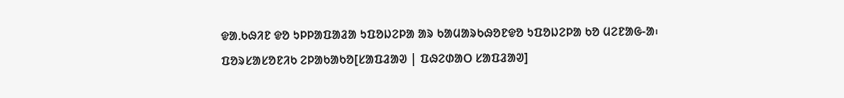ᱫᱟᱹᱠᱷᱤᱱ ᱫᱚ ᱩᱞᱞᱟᱯᱟᱲᱟ ᱩᱯᱚᱡᱮᱞᱟ ᱟᱨ ᱠᱟᱢᱟᱨᱠᱷᱚᱱᱫᱚ ᱩᱯᱚᱡᱮᱞᱟ ᱠᱚ ᱢᱮᱱᱟᱜ-ᱟ᱾
ᱯᱚᱨᱥᱟᱥᱚᱱᱤᱠ ᱮᱞᱟᱠᱟᱠᱚ[ᱥᱟᱯᱲᱟᱣ | ᱯᱷᱮᱰᱟᱛ ᱥᱟᱯᱲᱟᱣ]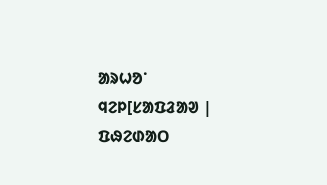ᱟᱨᱦᱚᱸ ᱧᱮᱞ[ᱥᱟᱯᱲᱟᱣ | ᱯᱷᱮᱰᱟᱛ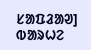ᱥᱟᱯᱲᱟᱣ]
ᱵᱟᱨᱦᱮ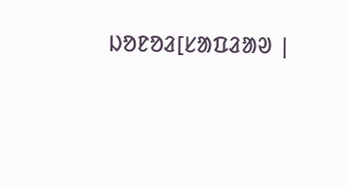ᱡᱚᱱᱚᱲ[ᱥᱟᱯᱲᱟᱣ |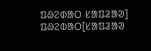ᱯᱷᱮᱰᱟᱛ ᱥᱟᱯᱲᱟᱣ]
ᱯᱷᱮᱵᱟᱛ[ᱥᱟᱯᱲᱟᱣ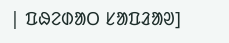| ᱯᱷᱮᱰᱟᱛ ᱥᱟᱯᱲᱟᱣ]